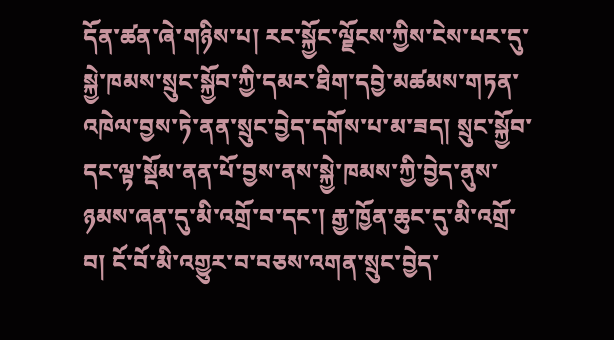དོན་ཚན་ཞེ་གཉིས་པ། རང་སྐྱོང་ལྗོངས་ཀྱིས་ངེས་པར་དུ་སྐྱེ་ཁམས་སྲུང་སྐྱོབ་ཀྱི་དམར་ཐིག་དབྱེ་མཚམས་གཏན་འཁེལ་བྱས་ཏེ་ནན་སྲུང་བྱེད་དགོས་པ་མ་ཟད། སྲུང་སྐྱོབ་དང་ལྟ་སྡོམ་ནན་པོ་བྱས་ནས་སྐྱེ་ཁམས་ཀྱི་བྱེད་ནུས་ཉམས་ཞན་དུ་མི་འགྲོ་བ་དང་། རྒྱ་ཁྱོན་ཆུང་དུ་མི་འགྲོ་བ། ངོ་བོ་མི་འགྱུར་བ་བཅས་འགན་སྲུང་བྱེད་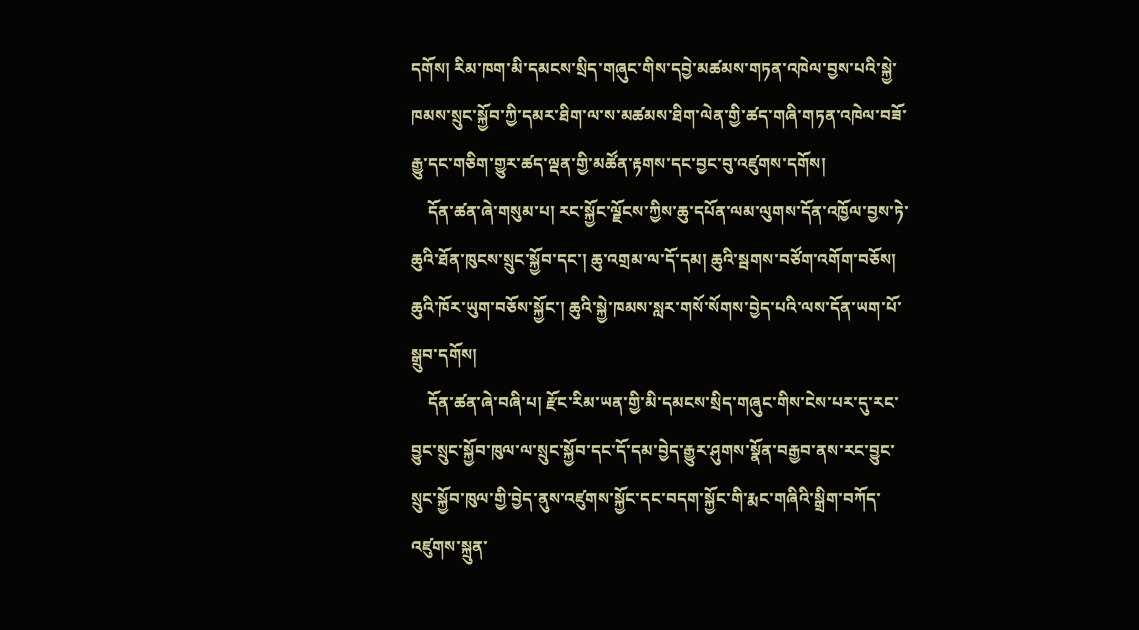དགོས། རིམ་ཁག་མི་དམངས་སྲིད་གཞུང་གིས་དབྱེ་མཚམས་གཏན་འཁེལ་བྱས་པའི་སྐྱེ་ཁམས་སྲུང་སྐྱོབ་ཀྱི་དམར་ཐིག་ལ་ས་མཚམས་ཐིག་ལེན་གྱི་ཚད་གཞི་གཏན་འཁེལ་བཟོ་རྒྱུ་དང་གཅིག་གྱུར་ཚད་ལྡན་གྱི་མཚོན་རྟགས་དང་བྱང་བུ་འཛུགས་དགོས།
    དོན་ཚན་ཞེ་གསུམ་པ། རང་སྐྱོང་ལྗོངས་ཀྱིས་ཆུ་དཔོན་ལམ་ལུགས་དོན་འཁྱོལ་བྱས་ཏེ་ཆུའི་ཐོན་ཁུངས་སྲུང་སྐྱོབ་དང་། ཆུ་འགྲམ་ལ་དོ་དམ། ཆུའི་སྦགས་བཙོག་འགོག་བཅོས། ཆུའི་ཁོར་ཡུག་བཅོས་སྐྱོང་། ཆུའི་སྐྱེ་ཁམས་སླར་གསོ་སོགས་བྱེད་པའི་ལས་དོན་ཡག་པོ་སྒྲུབ་དགོས།
    དོན་ཚན་ཞེ་བཞི་པ། རྫོང་རིམ་ཡན་གྱི་མི་དམངས་སྲིད་གཞུང་གིས་ངེས་པར་དུ་རང་བྱུང་སྲུང་སྐྱོབ་ཁུལ་ལ་སྲུང་སྐྱོབ་དང་དོ་དམ་བྱེད་རྒྱུར་ཤུགས་སྣོན་བརྒྱབ་ནས་རང་བྱུང་སྲུང་སྐྱོབ་ཁུལ་གྱི་བྱེད་ནུས་འཛུགས་སྐྱོང་དང་བདག་སྐྱོང་གི་རྨང་གཞིའི་སྒྲིག་བཀོད་འཛུགས་སྐྲུན་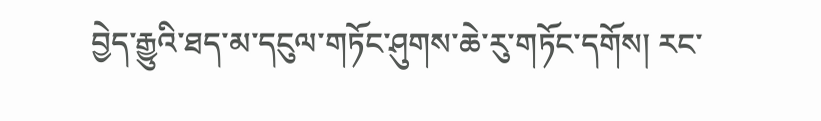བྱེད་རྒྱུའི་ཐད་མ་དངུལ་གཏོང་ཤུགས་ཆེ་རུ་གཏོང་དགོས། རང་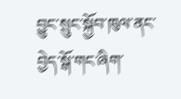བྱུང་སྲུང་སྐྱོབ་ཁུལ་ནང་བྱེད་སྒོ་གང་ཞིག་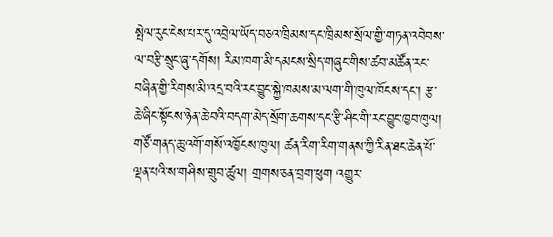སྤེལ་རུང་ངེས་པར་དུ་འབྲེལ་ཡོད་བཅའ་ཁྲིམས་དང་ཁྲིམས་སྲོལ་གྱི་གཏན་འབེབས་ལ་བརྩི་སྲུང་ཞུ་དགོས། རིམ་ཁག་མི་དམངས་སྲིད་གཞུང་གིས་ཚབ་མཚོན་རང་བཞིན་གྱི་རིགས་མི་འདྲ་བའི་རང་བྱུང་སྐྱེ་ཁམས་མ་ལག་གི་ཁུལ་ཁོངས་དང་། རྩ་ཆེ་ཞིང་སྟོངས་ཉེན་ཆེ་བའི་བདག་མེད་སྲོག་ཆགས་དང་རྩི་ཤིང་གི་རང་བྱུང་ཁྱབ་ཁུལ། གཙོ་གནད་ཆུ་འགོ་གསོ་འཁྱོངས་ཁུལ། ཚན་རིག་རིག་གནས་ཀྱི་རིན་ཐང་ཆེན་པོ་ལྡན་པའི་ས་གཤིས་གྲུབ་ཚུལ། གྲགས་ཅན་བྲག་ཕུག འགྱུར་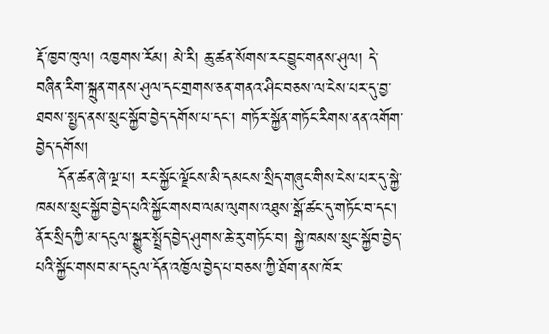རྡོ་ཁྱབ་ཁུལ། འཁྱགས་རོམ། མེ་རི། ཆུ་ཚན་སོགས་རང་བྱུང་གནས་ཤུལ། དེ་བཞིན་རིག་སྐྲུན་གནས་ཤུལ་དང་གྲགས་ཅན་གནའ་ཤིང་བཅས་ལ་ངེས་པར་དུ་བྱ་ཐབས་སྤྱད་ནས་སྲུང་སྐྱོབ་བྱེད་དགོས་པ་དང་། གཏོར་སྐྱོན་གཏོང་རིགས་ནན་འགོག་བྱེད་དགོས།
    དོན་ཚན་ཞེ་ལྔ་པ། རང་སྐྱོང་ལྗོངས་མི་དམངས་སྲིད་གཞུང་གིས་ངེས་པར་དུ་སྐྱེ་ཁམས་སྲུང་སྐྱོབ་བྱེད་པའི་སྐྱོང་གསབ་ལམ་ལུགས་འཐུས་སྒོ་ཚང་དུ་གཏོང་བ་དང་། ནོར་སྲིད་ཀྱི་མ་དངུལ་སྒྱུར་སྤྲོད་བྱེད་ཤུགས་ཆེ་རུ་གཏོང་བ། སྐྱེ་ཁམས་སྲུང་སྐྱོབ་བྱེད་པའི་སྐྱོང་གསབ་མ་དངུལ་དོན་འཁྱོལ་བྱེད་པ་བཅས་ཀྱི་ཐོག་ནས་ཁོར་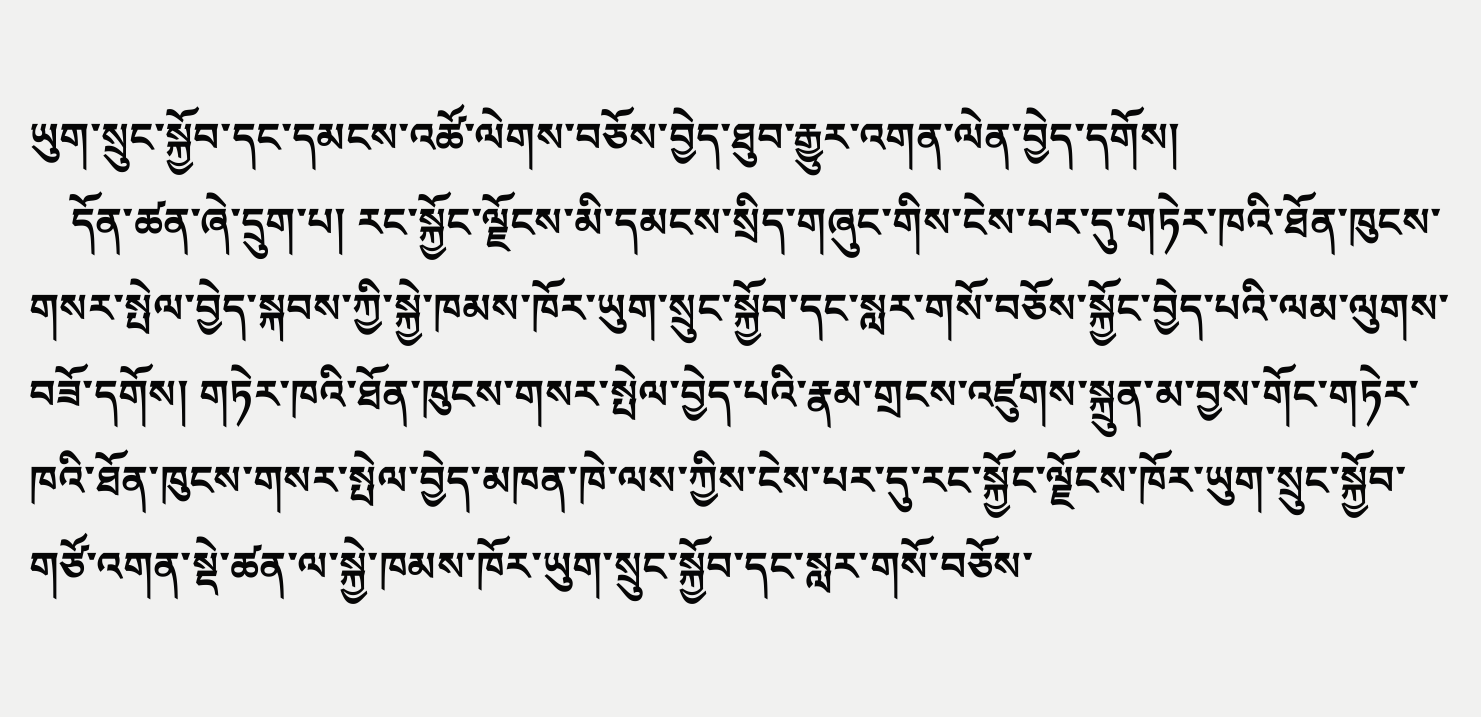ཡུག་སྲུང་སྐྱོབ་དང་དམངས་འཚོ་ལེགས་བཅོས་བྱེད་ཐུབ་རྒྱུར་འགན་ལེན་བྱེད་དགོས།
    དོན་ཚན་ཞེ་དྲུག་པ། རང་སྐྱོང་ལྗོངས་མི་དམངས་སྲིད་གཞུང་གིས་ངེས་པར་དུ་གཏེར་ཁའི་ཐོན་ཁུངས་གསར་སྤེལ་བྱེད་སྐབས་ཀྱི་སྐྱེ་ཁམས་ཁོར་ཡུག་སྲུང་སྐྱོབ་དང་སླར་གསོ་བཅོས་སྐྱོང་བྱེད་པའི་ལམ་ལུགས་བཟོ་དགོས། གཏེར་ཁའི་ཐོན་ཁུངས་གསར་སྤེལ་བྱེད་པའི་རྣམ་གྲངས་འཛུགས་སྐྲུན་མ་བྱས་གོང་གཏེར་ཁའི་ཐོན་ཁུངས་གསར་སྤེལ་བྱེད་མཁན་ཁེ་ལས་ཀྱིས་ངེས་པར་དུ་རང་སྐྱོང་ལྗོངས་ཁོར་ཡུག་སྲུང་སྐྱོབ་གཙོ་འགན་སྡེ་ཚན་ལ་སྐྱེ་ཁམས་ཁོར་ཡུག་སྲུང་སྐྱོབ་དང་སླར་གསོ་བཅོས་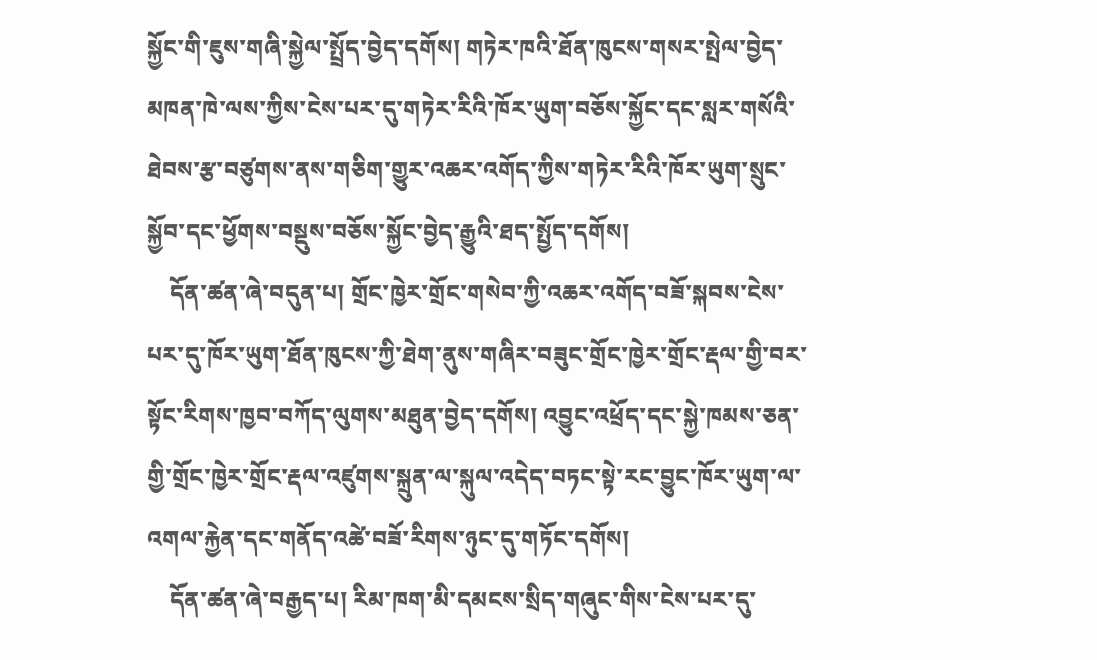སྐྱོང་གི་ཇུས་གཞི་སྐྱེལ་སྤྲོད་བྱེད་དགོས། གཏེར་ཁའི་ཐོན་ཁུངས་གསར་སྤེལ་བྱེད་མཁན་ཁེ་ལས་ཀྱིས་ངེས་པར་དུ་གཏེར་རིའི་ཁོར་ཡུག་བཅོས་སྐྱོང་དང་སླར་གསོའི་ཐེབས་རྩ་བཙུགས་ནས་གཅིག་གྱུར་འཆར་འགོད་ཀྱིས་གཏེར་རིའི་ཁོར་ཡུག་སྲུང་སྐྱོབ་དང་ཕྱོགས་བསྡུས་བཅོས་སྐྱོང་བྱེད་རྒྱུའི་ཐད་སྤྱོད་དགོས།
    དོན་ཚན་ཞེ་བདུན་པ། གྲོང་ཁྱེར་གྲོང་གསེབ་ཀྱི་འཆར་འགོད་བཟོ་སྐབས་ངེས་པར་དུ་ཁོར་ཡུག་ཐོན་ཁུངས་ཀྱི་ཐེག་ནུས་གཞིར་བཟུང་གྲོང་ཁྱེར་གྲོང་རྡལ་གྱི་བར་སྟོང་རིགས་ཁྱབ་བཀོད་ལུགས་མཐུན་བྱེད་དགོས། འབྱུང་འཕྲོད་དང་སྐྱེ་ཁམས་ཅན་གྱི་གྲོང་ཁྱེར་གྲོང་རྡལ་འཛུགས་སྐྲུན་ལ་སྐུལ་འདེད་བཏང་སྟེ་རང་བྱུང་ཁོར་ཡུག་ལ་འགལ་རྐྱེན་དང་གནོད་འཚེ་བཟོ་རིགས་ཉུང་དུ་གཏོང་དགོས།
    དོན་ཚན་ཞེ་བརྒྱད་པ། རིམ་ཁག་མི་དམངས་སྲིད་གཞུང་གིས་ངེས་པར་དུ་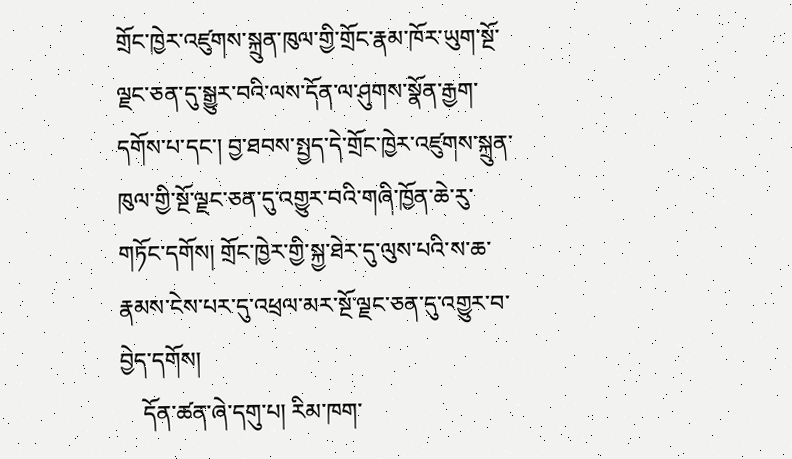གྲོང་ཁྱེར་འཛུགས་སྐྲུན་ཁུལ་གྱི་གྲོང་རྣམ་ཁོར་ཡུག་སྔོ་ལྗང་ཅན་དུ་སྒྱུར་བའི་ལས་དོན་ལ་ཤུགས་སྣོན་རྒྱག་དགོས་པ་དང་། བྱ་ཐབས་སྤྱད་དེ་གྲོང་ཁྱེར་འཛུགས་སྐྲུན་ཁུལ་གྱི་སྔོ་ལྗང་ཅན་དུ་འགྱུར་བའི་གཞི་ཁྱོན་ཆེ་རུ་གཏོང་དགོས། གྲོང་ཁྱེར་གྱི་སྐྱ་ཐེར་དུ་ལུས་པའི་ས་ཆ་རྣམས་ངེས་པར་དུ་འཕྲལ་མར་སྔོ་ལྗང་ཅན་དུ་འགྱུར་བ་བྱེད་དགོས།
    དོན་ཚན་ཞེ་དགུ་པ། རིམ་ཁག་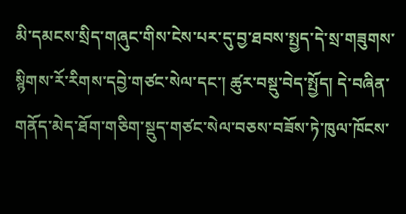མི་དམངས་སྲིད་གཞུང་གིས་ངེས་པར་དུ་བྱ་ཐབས་སྤྱད་དེ་སྲ་གཟུགས་སྙིགས་རོ་རིགས་དབྱེ་གཙང་སེལ་དང་། ཚུར་བསྡུ་བེད་སྤྱོད། དེ་བཞིན་གནོད་མེད་ཐོག་གཅིག་སྡུད་གཙང་སེལ་བཅས་བཟོས་ཏེ་ཁུལ་ཁོངས་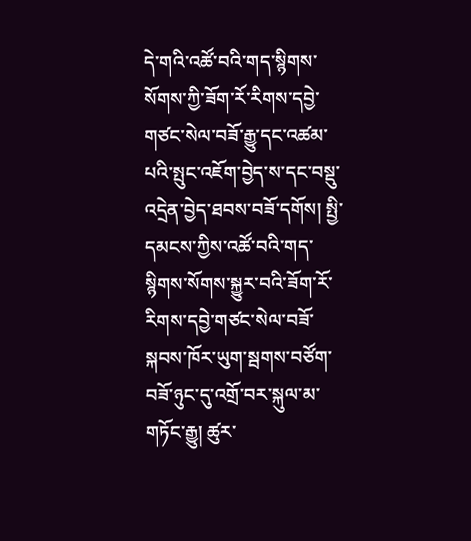དེ་གའི་འཚོ་བའི་གད་སྙིགས་སོགས་ཀྱི་ཟོག་རོ་རིགས་དབྱེ་གཙང་སེལ་བཟོ་རྒྱུ་དང་འཚམ་པའི་སྤུང་འཇོག་བྱེད་ས་དང་བསྡུ་འདྲེན་བྱེད་ཐབས་བཟོ་དགོས། སྤྱི་དམངས་ཀྱིས་འཚོ་བའི་གད་སྙིགས་སོགས་སྐྱུར་བའི་ཟོག་རོ་རིགས་དབྱེ་གཙང་སེལ་བཟོ་སྐབས་ཁོར་ཡུག་སྦགས་བཙོག་བཟོ་ཉུང་དུ་འགྲོ་བར་སྐུལ་མ་གཏོང་རྒྱུ། ཚུར་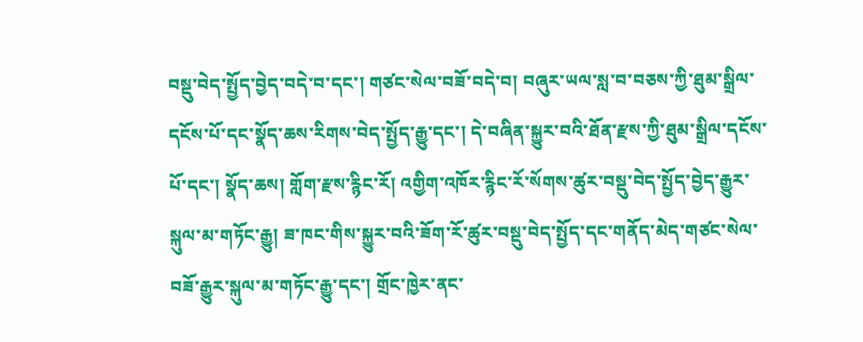བསྡུ་བེད་སྤྱོད་བྱེད་བདེ་བ་དང་། གཙང་སེལ་བཟོ་བདེ་བ། བཞུར་ཡལ་སླ་བ་བཅས་ཀྱི་ཐུམ་སྒྲིལ་དངོས་པོ་དང་སྣོད་ཆས་རིགས་བེད་སྤྱོད་རྒྱུ་དང་། དེ་བཞིན་སྐྱུར་བའི་ཐོན་རྫས་ཀྱི་ཐུམ་སྒྲིལ་དངོས་པོ་དང་། སྣོད་ཆས། གློག་རྫས་རྙིང་རོ། འགྱིག་འཁོར་རྙིང་རོ་སོགས་ཚུར་བསྡུ་བེད་སྤྱོད་བྱེད་རྒྱུར་སྐུལ་མ་གཏོང་རྒྱུ། ཟ་ཁང་གིས་སྐྱུར་བའི་ཟོག་རོ་ཚུར་བསྡུ་བེད་སྤྱོད་དང་གནོད་མེད་གཙང་སེལ་བཟོ་རྒྱུར་སྐུལ་མ་གཏོང་རྒྱུ་དང་། གྲོང་ཁྱེར་ནང་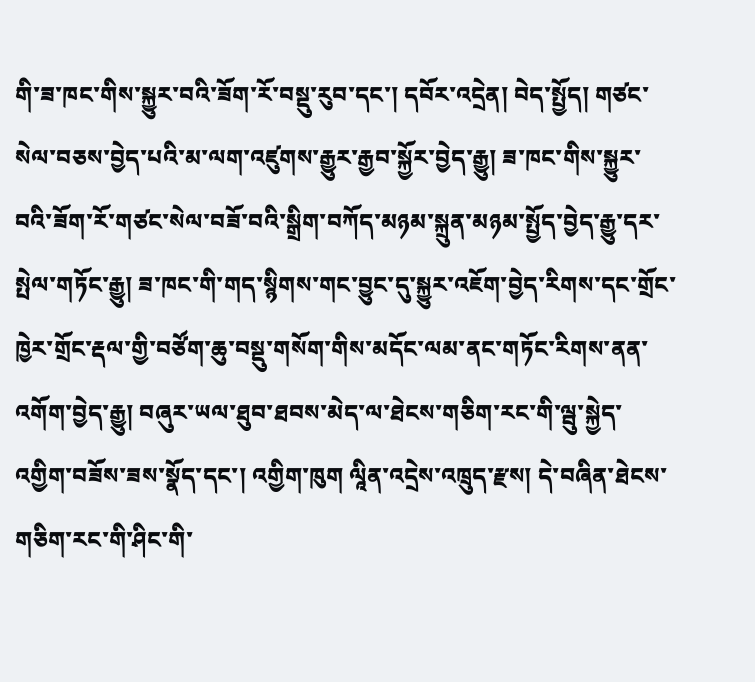གི་ཟ་ཁང་གིས་སྐྱུར་བའི་ཟོག་རོ་བསྡུ་རུབ་དང་། དབོར་འདྲེན། བེད་སྤྱོད། གཙང་སེལ་བཅས་བྱེད་པའི་མ་ལག་འཛུགས་རྒྱུར་རྒྱབ་སྐྱོར་བྱེད་རྒྱུ། ཟ་ཁང་གིས་སྐྱུར་བའི་ཟོག་རོ་གཙང་སེལ་བཟོ་བའི་སྒྲིག་བཀོད་མཉམ་སྐྲུན་མཉམ་སྤྱོད་བྱེད་རྒྱུ་དར་སྤེལ་གཏོང་རྒྱུ། ཟ་ཁང་གི་གད་སྙིགས་གང་བྱུང་དུ་སྐྱུར་འཇོག་བྱེད་རིགས་དང་གྲོང་ཁྱེར་གྲོང་རྡལ་གྱི་བཙོག་ཆུ་བསྡུ་གསོག་གིས་མདོང་ལམ་ནང་གཏོང་རིགས་ནན་འགོག་བྱེད་རྒྱུ། བཞུར་ཡལ་ཐུབ་ཐབས་མེད་ལ་ཐེངས་གཅིག་རང་གི་ལྦུ་སྐྱེད་འགྱིག་བཟོས་ཟས་སྣོད་དང་། འགྱིག་ཁུག ལཱིན་འདྲེས་འཁྲུད་རྫས། དེ་བཞིན་ཐེངས་གཅིག་རང་གི་ཤིང་གི་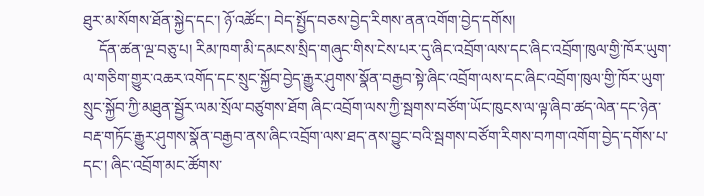ཐུར་མ་སོགས་ཐོན་སྐྱེད་དང་། ཉོ་འཚོང་། བེད་སྤྱོད་བཅས་བྱེད་རིགས་ནན་འགོག་བྱེད་དགོས།
    དོན་ཚན་ལྔ་བཅུ་པ། རིམ་ཁག་མི་དམངས་སྲིད་གཞུང་གིས་ངེས་པར་དུ་ཞིང་འབྲོག་ལས་དང་ཞིང་འབྲོག་ཁུལ་གྱི་ཁོར་ཡུག་ལ་གཅིག་གྱུར་འཆར་འགོད་དང་སྲུང་སྐྱོབ་བྱེད་རྒྱུར་ཤུགས་སྣོན་བརྒྱབ་སྟེ་ཞིང་འབྲོག་ལས་དང་ཞིང་འབྲོག་ཁུལ་གྱི་ཁོར་ཡུག་སྲུང་སྐྱོབ་ཀྱི་མཐུན་སྦྱོར་ལམ་སྲོལ་བཙུགས་ཐོག ཞིང་འབྲོག་ལས་ཀྱི་སྦགས་བཙོག་ཡོང་ཁུངས་ལ་ལྟ་ཞིབ་ཚད་ལེན་དང་ཉེན་བརྡ་གཏོང་རྒྱུར་ཤུགས་སྣོན་བརྒྱབ་ནས་ཞིང་འབྲོག་ལས་ཐད་ནས་བྱུང་བའི་སྦགས་བཙོག་རིགས་བཀག་འགོག་བྱེད་དགོས་པ་དང་། ཞིང་འབྲོག་མང་ཚོགས་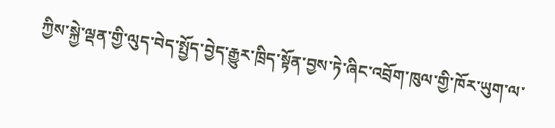ཀྱིས་སྐྱེ་ལྡན་གྱི་ལུད་བེད་སྤྱོད་བྱེད་རྒྱུར་ཁྲིད་སྟོན་བྱས་ཏེ་ཞིང་འབྲོག་ཁུལ་གྱི་ཁོར་ཡུག་ལ་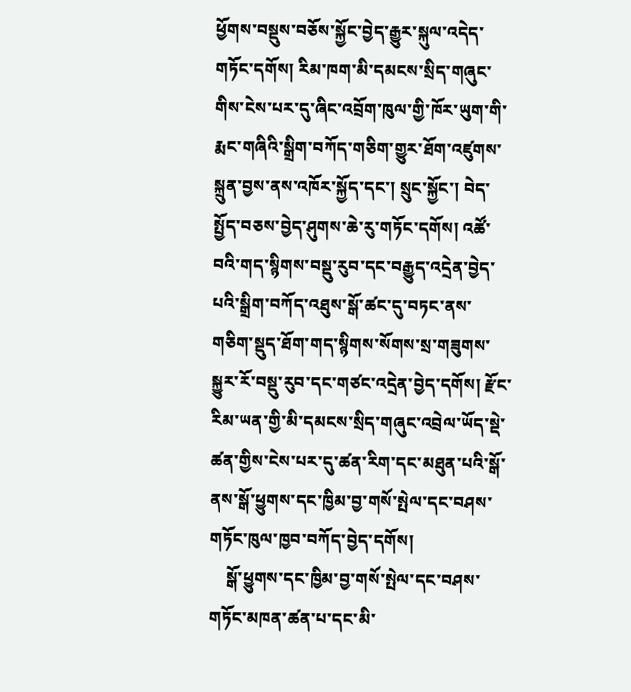ཕྱོགས་བསྡུས་བཅོས་སྐྱོང་བྱེད་རྒྱུར་སྐུལ་འདེད་གཏོང་དགོས། རིམ་ཁག་མི་དམངས་སྲིད་གཞུང་གིས་ངེས་པར་དུ་ཞིང་འབྲོག་ཁུལ་གྱི་ཁོར་ཡུག་གི་རྨང་གཞིའི་སྒྲིག་བཀོད་གཅིག་གྱུར་ཐོག་འཛུགས་སྐྲུན་བྱས་ནས་འཁོར་སྐྱོད་དང་། སྲུང་སྐྱོང་། བེད་སྤྱོད་བཅས་བྱེད་ཤུགས་ཆེ་རུ་གཏོང་དགོས། འཚོ་བའི་གད་སྙིགས་བསྡུ་རུབ་དང་བརྒྱུད་འདྲེན་བྱེད་པའི་སྒྲིག་བཀོད་འཐུས་སྒོ་ཚང་དུ་བཏང་ནས་གཅིག་སྡུད་ཐོག་གད་སྙིགས་སོགས་སྲ་གཟུགས་སྐྱུར་རོ་བསྡུ་རུབ་དང་གཙང་འདྲེན་བྱེད་དགོས། རྫོང་རིམ་ཡན་གྱི་མི་དམངས་སྲིད་གཞུང་འབྲེལ་ཡོད་སྡེ་ཚན་གྱིས་ངེས་པར་དུ་ཚན་རིག་དང་མཐུན་པའི་སྒོ་ནས་སྒོ་ཕྱུགས་དང་ཁྱིམ་བྱ་གསོ་སྤེལ་དང་བཤས་གཏོང་ཁུལ་ཁྱབ་བཀོད་བྱེད་དགོས།
    སྒོ་ཕྱུགས་དང་ཁྱིམ་བྱ་གསོ་སྤེལ་དང་བཤས་གཏོང་མཁན་ཚན་པ་དང་མི་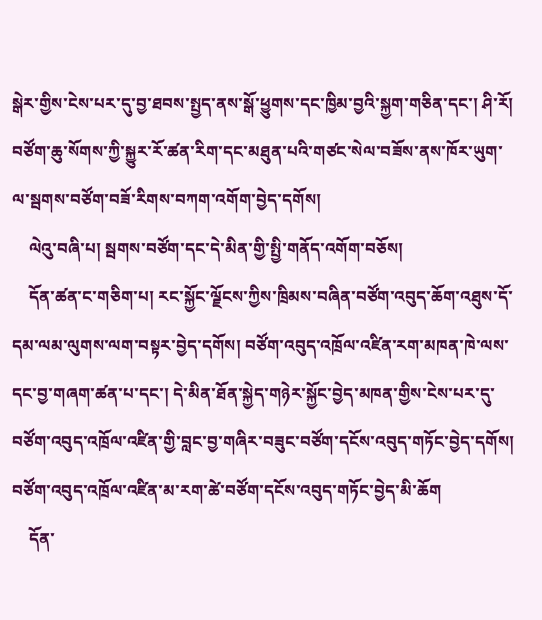སྒེར་གྱིས་ངེས་པར་དུ་བྱ་ཐབས་སྤྱད་ནས་སྒོ་ཕྱུགས་དང་ཁྱིམ་བྱའི་སྐྱག་གཅིན་དང་། ཤི་རོ། བཙོག་ཆུ་སོགས་ཀྱི་སྐྱུར་རོ་ཚན་རིག་དང་མཐུན་པའི་གཙང་སེལ་བཟོས་ནས་ཁོར་ཡུག་ལ་སྦགས་བཙོག་བཟོ་རིགས་བཀག་འགོག་བྱེད་དགོས།
    ལེའུ་བཞི་པ། སྦགས་བཙོག་དང་དེ་མིན་གྱི་སྤྱི་གནོད་འགོག་བཅོས།
    དོན་ཚན་ང་གཅིག་པ། རང་སྐྱོང་ལྗོངས་ཀྱིས་ཁྲིམས་བཞིན་བཙོག་འབུད་ཆོག་འཐུས་དོ་དམ་ལམ་ལུགས་ལག་བསྟར་བྱེད་དགོས། བཙོག་འབུད་འཁྲོལ་འཛིན་རག་མཁན་ཁེ་ལས་དང་བྱ་གཞག་ཚན་པ་དང་། དེ་མིན་ཐོན་སྐྱེད་གཉེར་སྐྱོང་བྱེད་མཁན་གྱིས་ངེས་པར་དུ་བཙོག་འབུད་འཁྲོལ་འཛིན་གྱི་བླང་བྱ་གཞིར་བཟུང་བཙོག་དངོས་འབུད་གཏོང་བྱེད་དགོས། བཙོག་འབུད་འཁྲོལ་འཛིན་མ་རག་ཚེ་བཙོག་དངོས་འབུད་གཏོང་བྱེད་མི་ཆོག
    དོན་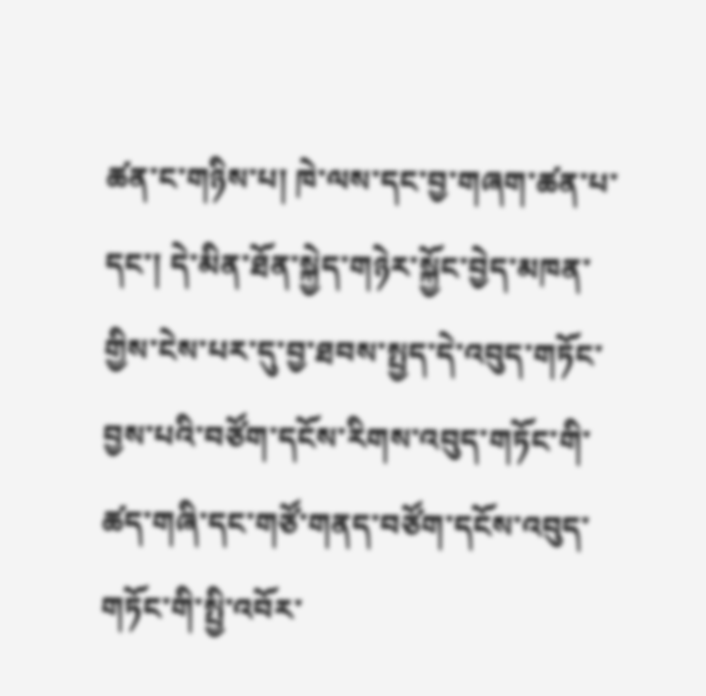ཚན་ང་གཉིས་པ། ཁེ་ལས་དང་བྱ་གཞག་ཚན་པ་དང་། དེ་མིན་ཐོན་སྐྱེད་གཉེར་སྐྱོང་བྱེད་མཁན་གྱིས་ངེས་པར་དུ་བྱ་ཐབས་སྤྱད་དེ་འབུད་གཏོང་བྱས་པའི་བཙོག་དངོས་རིགས་འབུད་གཏོང་གི་ཚད་གཞི་དང་གཙོ་གནད་བཙོག་དངོས་འབུད་གཏོང་གི་སྤྱི་འབོར་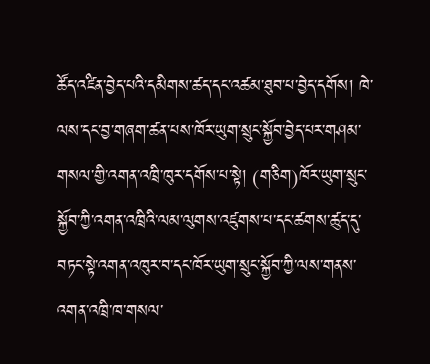ཚོད་འཛིན་བྱེད་པའི་དམིགས་ཚད་དང་འཚམ་ཐུབ་པ་བྱེད་དགོས། ཁེ་ལས་དང་བྱ་གཞག་ཚན་པས་ཁོར་ཡུག་སྲུང་སྐྱོབ་བྱེད་པར་གཤམ་གསལ་གྱི་འགན་འཁྲི་ཁུར་དགོས་པ་སྟེ། (གཅིག)ཁོར་ཡུག་སྲུང་སྐྱོབ་ཀྱི་འགན་འཁྲིའི་ལམ་ལུགས་འཛུགས་པ་དང་ཚགས་ཚུད་དུ་བཏང་སྟེ་འགན་འཁུར་བ་དང་ཁོར་ཡུག་སྲུང་སྐྱོབ་ཀྱི་ལས་གནས་འགན་འཁྲི་ཁ་གསལ་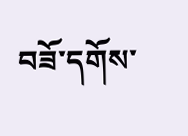བཟོ་དགོས་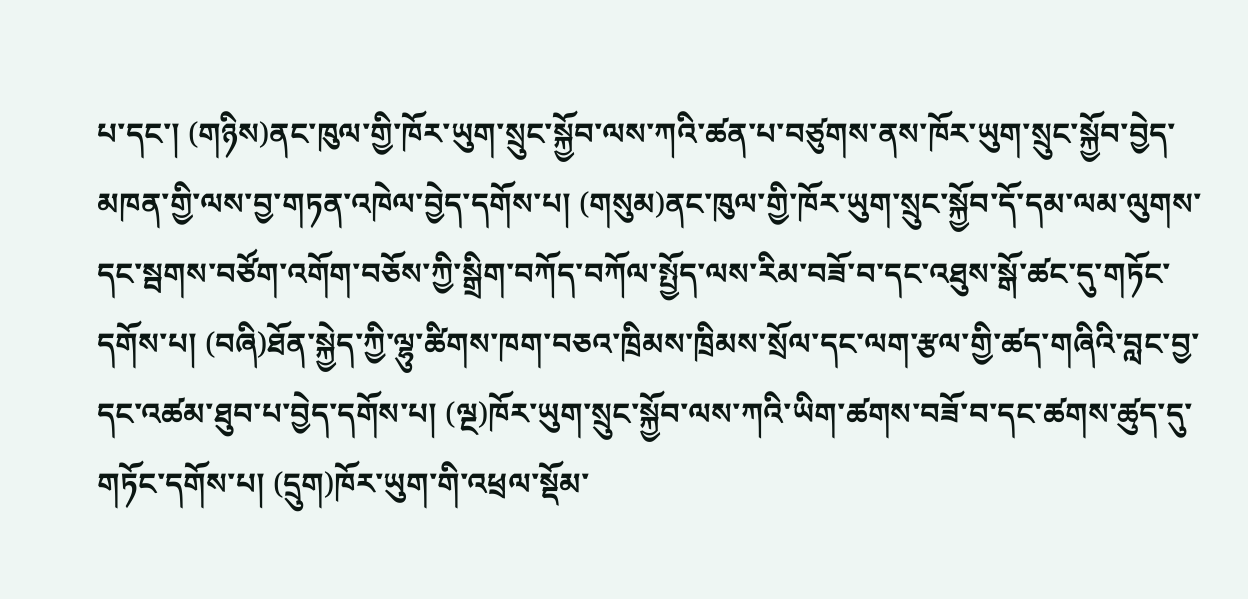པ་དང་། (གཉིས)ནང་ཁུལ་གྱི་ཁོར་ཡུག་སྲུང་སྐྱོབ་ལས་ཀའི་ཚན་པ་བཙུགས་ནས་ཁོར་ཡུག་སྲུང་སྐྱོབ་བྱེད་མཁན་གྱི་ལས་བྱ་གཏན་འཁེལ་བྱེད་དགོས་པ། (གསུམ)ནང་ཁུལ་གྱི་ཁོར་ཡུག་སྲུང་སྐྱོབ་དོ་དམ་ལམ་ལུགས་དང་སྦགས་བཙོག་འགོག་བཅོས་ཀྱི་སྒྲིག་བཀོད་བཀོལ་སྤྱོད་ལས་རིམ་བཟོ་བ་དང་འཐུས་སྒོ་ཚང་དུ་གཏོང་དགོས་པ། (བཞི)ཐོན་སྐྱེད་ཀྱི་ལྷུ་ཚིགས་ཁག་བཅའ་ཁྲིམས་ཁྲིམས་སྲོལ་དང་ལག་རྩལ་གྱི་ཚད་གཞིའི་བླང་བྱ་དང་འཚམ་ཐུབ་པ་བྱེད་དགོས་པ། (ལྔ)ཁོར་ཡུག་སྲུང་སྐྱོབ་ལས་ཀའི་ཡིག་ཚགས་བཟོ་བ་དང་ཚགས་ཚུད་དུ་གཏོང་དགོས་པ། (དྲུག)ཁོར་ཡུག་གི་འཕྲལ་སྡོམ་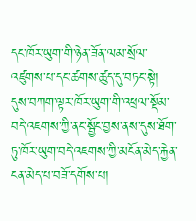དང་ཁོར་ཡུག་གི་ཉེན་ཟོན་ལམ་སྲོལ་འཛུགས་པ་དང་ཚགས་ཚུད་དུ་བཏང་སྟེ། དུས་བཀག་ལྟར་ཁོར་ཡུག་གི་འཕྲལ་སྡོམ་བདེ་འཇགས་ཀྱི་ནང་སྦྱོང་བྱས་ནས་དུས་ཐོག་ཏུ་ཁོར་ཡུག་བདེ་འཇགས་ཀྱི་མངོན་མེད་རྐྱེན་ངན་མེད་པ་བཟོ་དགོས་པ།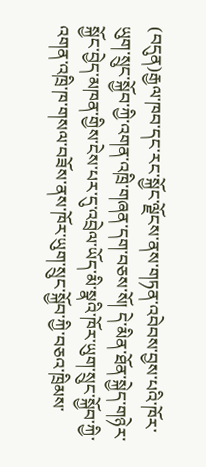(བདུན)རྒྱལ་ཁབ་དང་རང་སྐྱོང་ལྗོངས་ནས་གཏན་འབེབས་བྱས་པའི་ཁོར་ཡུག་སྲུང་སྐྱོབ་ཀྱི་འགན་འཁྲི་གཞན་དག་བཅས་སོ། དེ་མིན་ཐོན་སྐྱེད་གཉེར་སྐྱོང་བྱེད་མཁན་གྱིས་ངེས་པར་དུ་འབྲེལ་ཡོད་མི་སྣའི་ཁོར་ཡུག་སྲུང་སྐྱོབ་ཀྱི་འགན་འཁྲི་ཁ་གསལ་བཟོས་ནས་ཁོར་ཡུག་སྲུང་སྐྱོབ་ཀྱི་བཅའ་ཁྲིམས་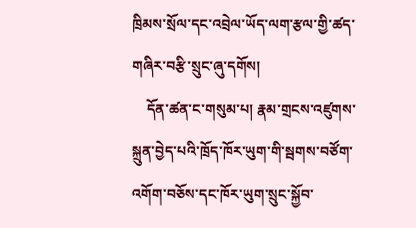ཁྲིམས་སྲོལ་དང་འབྲེལ་ཡོད་ལག་རྩལ་གྱི་ཚད་གཞིར་བརྩི་སྲུང་ཞུ་དགོས།
    དོན་ཚན་ང་གསུམ་པ། རྣམ་གྲངས་འཛུགས་སྐྲུན་བྱེད་པའི་ཁྲོད་ཁོར་ཡུག་གི་སྦགས་བཙོག་འགོག་བཅོས་དང་ཁོར་ཡུག་སྲུང་སྐྱོབ་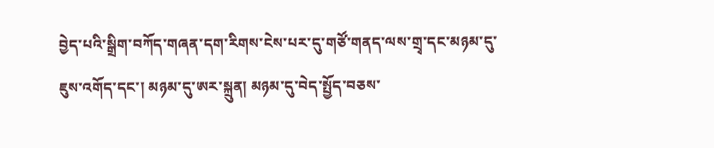བྱེད་པའི་སྒྲིག་བཀོད་གཞན་དག་རིགས་ངེས་པར་དུ་གཙོ་གནད་ལས་གྲྭ་དང་མཉམ་དུ་ཇུས་འགོད་དང་། མཉམ་དུ་ཨར་སྐྲུན། མཉམ་དུ་བེད་སྤྱོད་བཅས་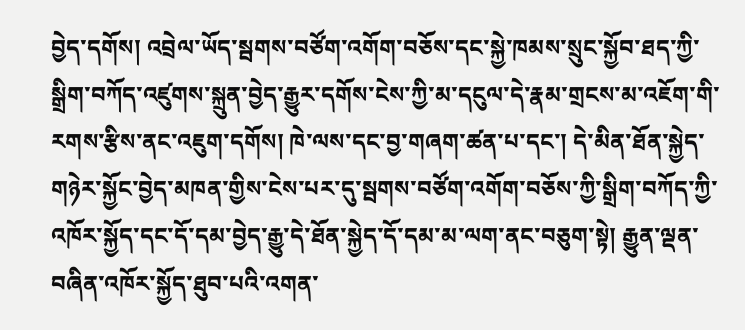བྱེད་དགོས། འབྲེལ་ཡོད་སྦགས་བཙོག་འགོག་བཅོས་དང་སྐྱེ་ཁམས་སྲུང་སྐྱོབ་ཐད་ཀྱི་སྒྲིག་བཀོད་འཛུགས་སྐྲུན་བྱེད་རྒྱུར་དགོས་ངེས་ཀྱི་མ་དངུལ་དེ་རྣམ་གྲངས་མ་འཇོག་གི་རགས་རྩིས་ནང་འཇུག་དགོས། ཁེ་ལས་དང་བྱ་གཞག་ཚན་པ་དང་། དེ་མིན་ཐོན་སྐྱེད་གཉེར་སྐྱོང་བྱེད་མཁན་གྱིས་ངེས་པར་དུ་སྦགས་བཙོག་འགོག་བཅོས་ཀྱི་སྒྲིག་བཀོད་ཀྱི་འཁོར་སྐྱོད་དང་དོ་དམ་བྱེད་རྒྱུ་དེ་ཐོན་སྐྱེད་དོ་དམ་མ་ལག་ནང་བཅུག་སྟེ། རྒྱུན་ལྡན་བཞིན་འཁོར་སྐྱོད་ཐུབ་པའི་འགན་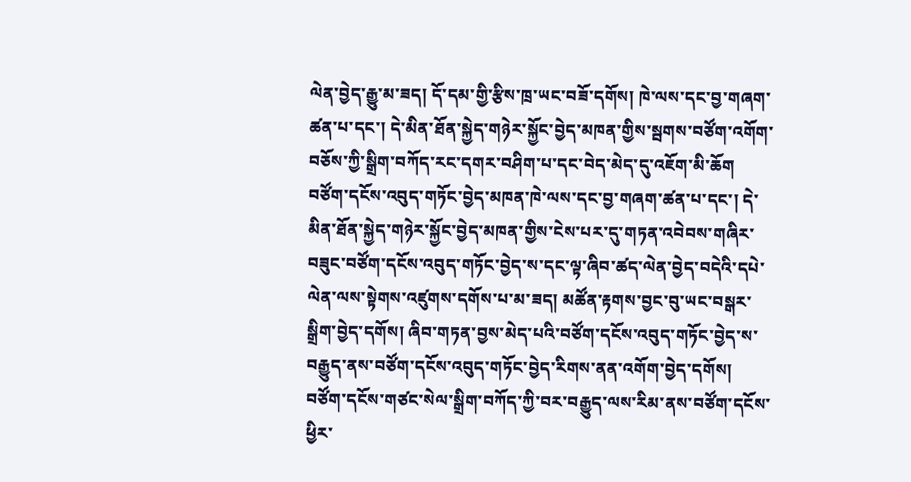ལེན་བྱེད་རྒྱུ་མ་ཟད། དོ་དམ་གྱི་རྩིས་ཁྲ་ཡང་བཟོ་དགོས། ཁེ་ལས་དང་བྱ་གཞག་ཚན་པ་དང་། དེ་མིན་ཐོན་སྐྱེད་གཉེར་སྐྱོང་བྱེད་མཁན་གྱིས་སྦགས་བཙོག་འགོག་བཅོས་ཀྱི་སྒྲིག་བཀོད་རང་དགར་བཤིག་པ་དང་བེད་མེད་དུ་འཇོག་མི་ཆོག བཙོག་དངོས་འབུད་གཏོང་བྱེད་མཁན་ཁེ་ལས་དང་བྱ་གཞག་ཚན་པ་དང་། དེ་མིན་ཐོན་སྐྱེད་གཉེར་སྐྱོང་བྱེད་མཁན་གྱིས་ངེས་པར་དུ་གཏན་འབེབས་གཞིར་བཟུང་བཙོག་དངོས་འབུད་གཏོང་བྱེད་ས་དང་ལྟ་ཞིབ་ཚད་ལེན་བྱེད་བདེའི་དཔེ་ལེན་ལས་སྟེགས་འཛུགས་དགོས་པ་མ་ཟད། མཚོན་རྟགས་བྱང་བུ་ཡང་བསྒར་སྒྲིག་བྱེད་དགོས། ཞིབ་གཏན་བྱས་མེད་པའི་བཙོག་དངོས་འབུད་གཏོང་བྱེད་ས་བརྒྱུད་ནས་བཙོག་དངོས་འབུད་གཏོང་བྱེད་རིགས་ནན་འགོག་བྱེད་དགོས། བཙོག་དངོས་གཙང་སེལ་སྒྲིག་བཀོད་ཀྱི་བར་བརྒྱུད་ལས་རིམ་ནས་བཙོག་དངོས་ཕྱིར་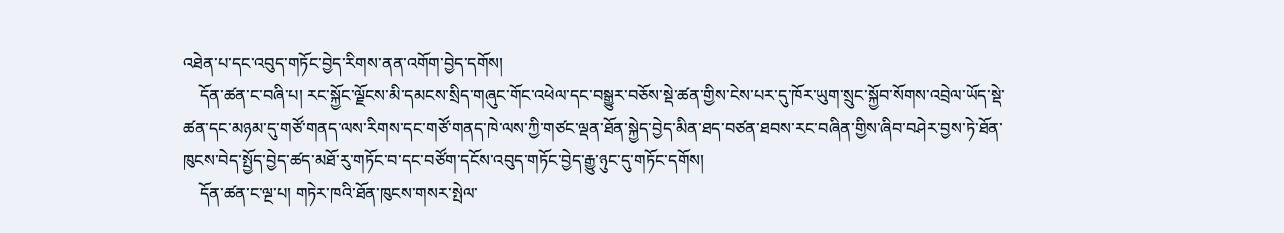འཐེན་པ་དང་འབུད་གཏོང་བྱེད་རིགས་ནན་འགོག་བྱེད་དགོས།
    དོན་ཚན་ང་བཞི་པ། རང་སྐྱོང་ལྗོངས་མི་དམངས་སྲིད་གཞུང་གོང་འཕེལ་དང་བསྒྱུར་བཅོས་སྡེ་ཚན་གྱིས་ངེས་པར་དུ་ཁོར་ཡུག་སྲུང་སྐྱོབ་སོགས་འབྲེལ་ཡོད་སྡེ་ཚན་དང་མཉམ་དུ་གཙོ་གནད་ལས་རིགས་དང་གཙོ་གནད་ཁེ་ལས་ཀྱི་གཙང་ལྡན་ཐོན་སྐྱེད་བྱེད་མིན་ཐད་བཙན་ཐབས་རང་བཞིན་གྱིས་ཞིབ་བཤེར་བྱས་ཏེ་ཐོན་ཁུངས་བེད་སྤྱོད་བྱེད་ཚད་མཐོ་རུ་གཏོང་བ་དང་བཙོག་དངོས་འབུད་གཏོང་བྱེད་རྒྱུ་ཉུང་དུ་གཏོང་དགོས།
    དོན་ཚན་ང་ལྔ་པ། གཏེར་ཁའི་ཐོན་ཁུངས་གསར་སྤེལ་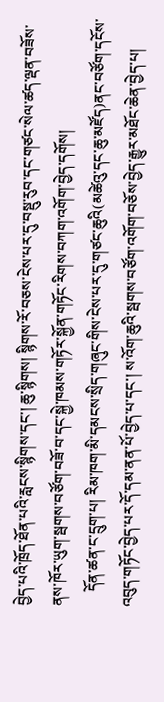བྱེད་པའི་ཁྲོད་ཐོན་པའི་རླངས་སྙིགས་དང་། ཆུ་སྙིགས། སྙིགས་རོ་བཅས་ངེས་པར་དུ་བསྡུ་རུབ་དང་གཙང་སེལ་ཚད་ལྡན་བཟོས་ནས་ཁོར་ཡུག་སྦགས་བཙོག་བཟོ་བ་དང་སྐྱེ་ཁམས་གཏོར་སྐྱོན་གཏོང་རིགས་བཀག་འགོག་བྱེད་དགོས།
    དོན་ཚན་ང་དྲུག་པ། རིམ་ཁག་མི་དམངས་སྲིད་གཞུང་གིས་ངེས་པར་དུ་གཙང་ཆུའི(མཚེའུ་དང་ཆུ་མཛོད)ནང་བཙོག་དངོས་འབུད་གཏོང་བྱེད་པར་དོ་དམ་ནན་པོ་བྱེད་པ་དང་། ས་འོག་ཆུའི་སྦགས་བཙོག་འགོག་བཅོས་བྱེད་རྒྱུར་མཐོང་ཆེན་བྱེད་པ།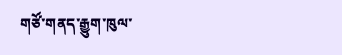གཙོ་གནད་རྒྱུག་ཁུལ་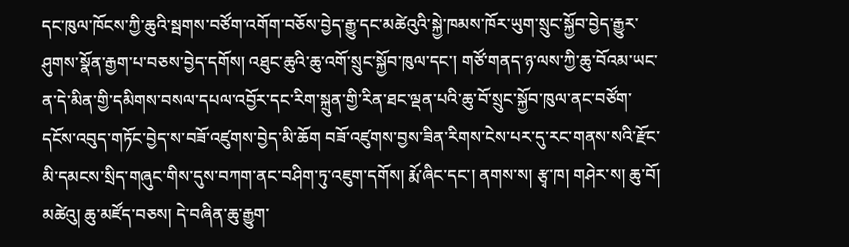དང་ཁུལ་ཁོངས་ཀྱི་ཆུའི་སྦགས་བཙོག་འགོག་བཅོས་བྱེད་རྒྱུ་དང་མཚེའུའི་སྐྱེ་ཁམས་ཁོར་ཡུག་སྲུང་སྐྱོབ་བྱེད་རྒྱུར་ཤུགས་སྣོན་རྒྱག་པ་བཅས་བྱེད་དགོས། འཐུང་ཆུའི་ཆུ་འགོ་སྲུང་སྐྱོབ་ཁུལ་དང་། གཙོ་གནད་ཉ་ལས་ཀྱི་ཆུ་བོའམ་ཡང་ན་དེ་མིན་གྱི་དམིགས་བསལ་དཔལ་འབྱོར་དང་རིག་སྐྲུན་གྱི་རིན་ཐང་ལྡན་པའི་ཆུ་བོ་སྲུང་སྐྱོབ་ཁུལ་ནང་བཙོག་དངོས་འབུད་གཏོང་བྱེད་ས་བཟོ་འཛུགས་བྱེད་མི་ཆོག བཟོ་འཛུགས་བྱས་ཟིན་རིགས་ངེས་པར་དུ་རང་གནས་སའི་རྫོང་མི་དམངས་སྲིད་གཞུང་གིས་དུས་བཀག་ནང་བཤིག་ཏུ་འཇུག་དགོས། རྨོ་ཞིང་དང་། ནགས་ས། རྩྭ་ཁ། གཤེར་ས། ཆུ་བོ། མཚེའུ། ཆུ་མཛོད་བཅས། དེ་བཞིན་ཆུ་རྒྱུག་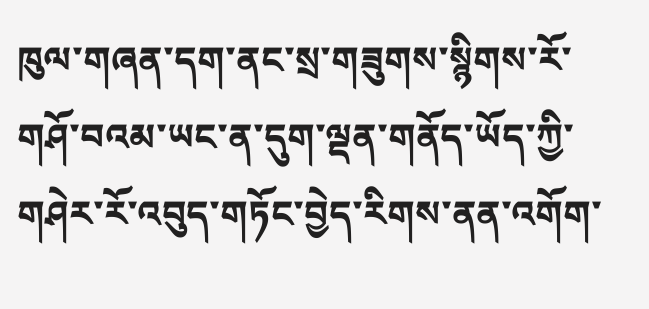ཁུལ་གཞན་དག་ནང་སྲ་གཟུགས་སྙིགས་རོ་གཤོ་བའམ་ཡང་ན་དུག་ལྡན་གནོད་ཡོད་ཀྱི་གཤེར་རོ་འབུད་གཏོང་བྱེད་རིགས་ནན་འགོག་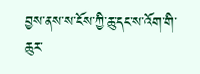བྱས་ནས་ས་ངོས་ཀྱི་ཆུ་དང་ས་འོག་གི་ཆུར་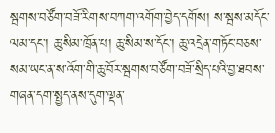སྦགས་བཙོག་བཟོ་རིགས་བཀག་འགོག་བྱེད་དགོས། ས་སྦས་མདོང་ལམ་དང་། ཆུ་སིམ་ཁྲོན་པ། ཆུ་སིམ་ས་དོང་། ཆུ་འདྲེན་གཏོང་བཅས་སམ་ཡང་ན་ས་འོག་གི་ཆུ་བོར་སྦགས་བཙོག་བཟོ་སྲིད་པའི་བྱ་ཐབས་གཞན་དག་སྤྱད་ནས་དུག་ལྡན་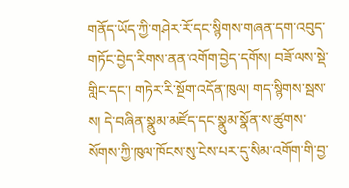གནོད་ཡོད་ཀྱི་གཤེར་རོ་དང་སྙིགས་གཞན་དག་འབུད་གཏོང་བྱེད་རིགས་ནན་འགོག་བྱེད་དགོས། བཟོ་ལས་སྡེ་གླིང་དང་། གཏེར་རི་སྔོག་འདོན་ཁུལ། གད་སྙིགས་སྦས་ས། དེ་བཞིན་སྣུམ་མཛོད་དང་སྣུམ་སྣོན་ས་ཚུགས་སོགས་ཀྱི་ཁུལ་ཁོངས་སུ་ངེས་པར་དུ་སིམ་འགོག་གི་བྱ་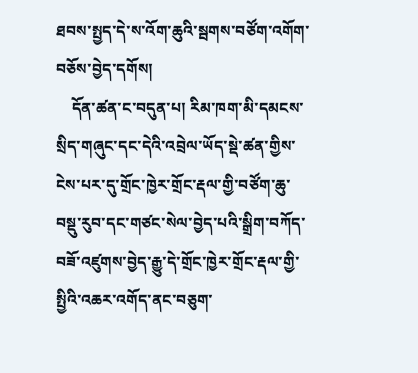ཐབས་སྤྱད་དེ་ས་འོག་ཆུའི་སྦགས་བཙོག་འགོག་བཅོས་བྱེད་དགོས།
    དོན་ཚན་ང་བདུན་པ། རིམ་ཁག་མི་དམངས་སྲིད་གཞུང་དང་དེའི་འབྲེལ་ཡོད་སྡེ་ཚན་གྱིས་ངེས་པར་དུ་གྲོང་ཁྱེར་གྲོང་རྡལ་གྱི་བཙོག་ཆུ་བསྡུ་རུབ་དང་གཙང་སེལ་བྱེད་པའི་སྒྲིག་བཀོད་བཟོ་འཛུགས་བྱེད་རྒྱུ་དེ་གྲོང་ཁྱེར་གྲོང་རྡལ་གྱི་སྤྱིའི་འཆར་འགོད་ནང་བཅུག་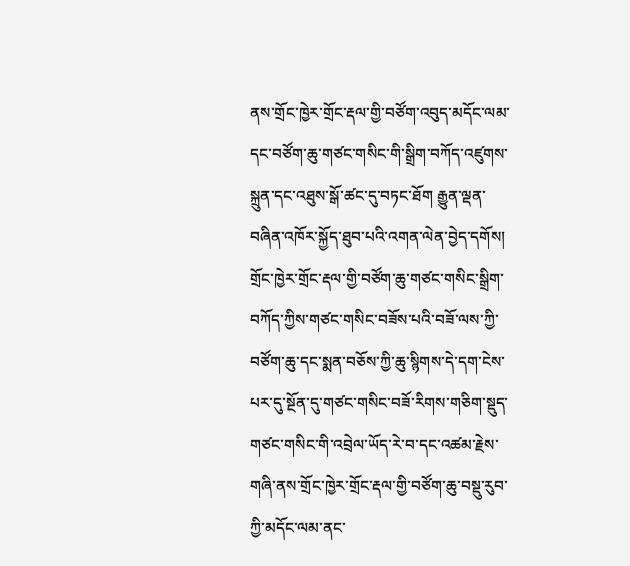ནས་གྲོང་ཁྱེར་གྲོང་རྡལ་གྱི་བཙོག་འབུད་མདོང་ལམ་དང་བཙོག་ཆུ་གཙང་གསིང་གི་སྒྲིག་བཀོད་འཛུགས་སྐྲུན་དང་འཐུས་སྒོ་ཚང་དུ་བཏང་ཐོག རྒྱུན་ལྡན་བཞིན་འཁོར་སྐྱོད་ཐུབ་པའི་འགན་ལེན་བྱེད་དགོས། གྲོང་ཁྱེར་གྲོང་རྡལ་གྱི་བཙོག་ཆུ་གཙང་གསིང་སྒྲིག་བཀོད་ཀྱིས་གཙང་གསིང་བཟོས་པའི་བཟོ་ལས་ཀྱི་བཙོག་ཆུ་དང་སྨན་བཅོས་ཀྱི་ཆུ་སྙིགས་དེ་དག་ངེས་པར་དུ་སྔོན་དུ་གཙང་གསིང་བཟོ་རིགས་གཅིག་སྡུད་གཙང་གསིང་གི་འབྲེལ་ཡོད་རེ་བ་དང་འཚམ་རྗེས་གཞི་ནས་གྲོང་ཁྱེར་གྲོང་རྡལ་གྱི་བཙོག་ཆུ་བསྡུ་རུབ་ཀྱི་མདོང་ལམ་ནང་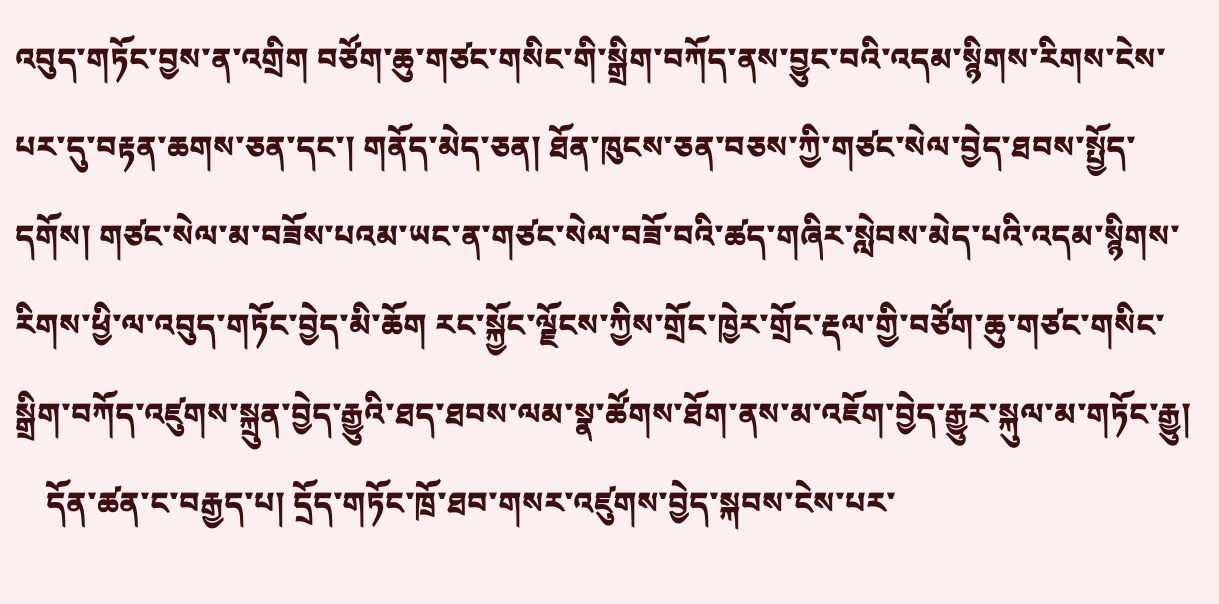འབུད་གཏོང་བྱས་ན་འགྲིག བཙོག་ཆུ་གཙང་གསིང་གི་སྒྲིག་བཀོད་ནས་བྱུང་བའི་འདམ་སྙིགས་རིགས་ངེས་པར་དུ་བརྟན་ཆགས་ཅན་དང་། གནོད་མེད་ཅན། ཐོན་ཁུངས་ཅན་བཅས་ཀྱི་གཙང་སེལ་བྱེད་ཐབས་སྤྱོད་དགོས། གཙང་སེལ་མ་བཟོས་པའམ་ཡང་ན་གཙང་སེལ་བཟོ་བའི་ཚད་གཞིར་སླེབས་མེད་པའི་འདམ་སྙིགས་རིགས་ཕྱི་ལ་འབུད་གཏོང་བྱེད་མི་ཆོག རང་སྐྱོང་ལྗོངས་ཀྱིས་གྲོང་ཁྱེར་གྲོང་རྡལ་གྱི་བཙོག་ཆུ་གཙང་གསིང་སྒྲིག་བཀོད་འཛུགས་སྐྲུན་བྱེད་རྒྱུའི་ཐད་ཐབས་ལམ་སྣ་ཚོགས་ཐོག་ནས་མ་འཇོག་བྱེད་རྒྱུར་སྐུལ་མ་གཏོང་རྒྱུ།
    དོན་ཚན་ང་བརྒྱད་པ། དྲོད་གཏོང་ཁྲོ་ཐབ་གསར་འཛུགས་བྱེད་སྐབས་ངེས་པར་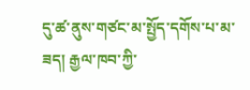དུ་ཚ་ནུས་གཙང་མ་སྤྱོད་དགོས་པ་མ་ཟད། རྒྱལ་ཁབ་ཀྱི་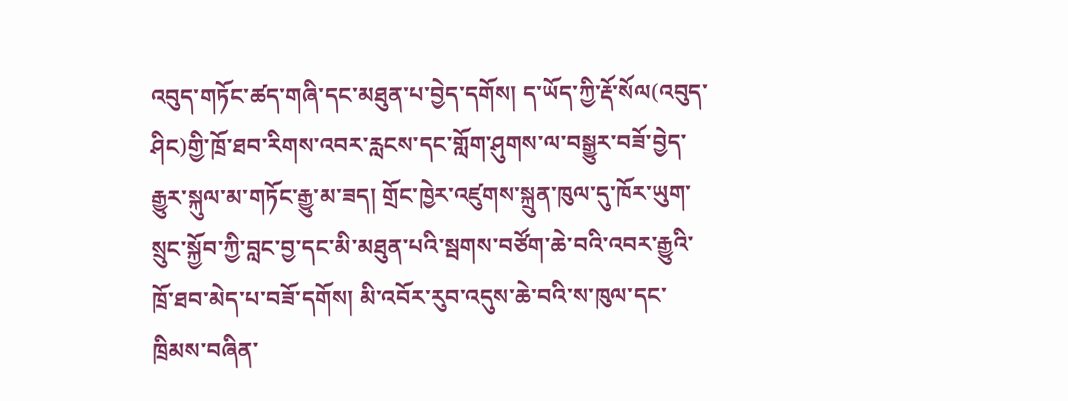འབུད་གཏོང་ཚད་གཞི་དང་མཐུན་པ་བྱེད་དགོས། ད་ཡོད་ཀྱི་རྡོ་སོལ(འབུད་ཤིང)གྱི་ཁྲོ་ཐབ་རིགས་འབར་རླངས་དང་གློག་ཤུགས་ལ་བསྒྱུར་བཟོ་བྱེད་རྒྱུར་སྐུལ་མ་གཏོང་རྒྱུ་མ་ཟད། གྲོང་ཁྱེར་འཛུགས་སྐྲུན་ཁུལ་དུ་ཁོར་ཡུག་སྲུང་སྐྱོབ་ཀྱི་བླང་བྱ་དང་མི་མཐུན་པའི་སྦགས་བཙོག་ཆེ་བའི་འབར་རྒྱུའི་ཁྲོ་ཐབ་མེད་པ་བཟོ་དགོས། མི་འབོར་རུབ་འདུས་ཆེ་བའི་ས་ཁུལ་དང་ཁྲིམས་བཞིན་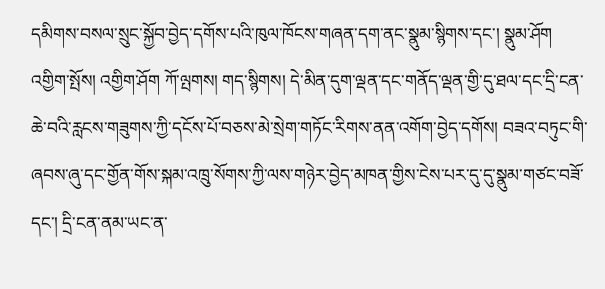དམིགས་བསལ་སྲུང་སྐྱོབ་བྱེད་དགོས་པའི་ཁུལ་ཁོངས་གཞན་དག་ནང་སྣུམ་སྙིགས་དང་། སྣུམ་ཤོག འགྱིག་སྤོས། འགྱིག་ཤོག ཀོ་ལྤགས། གད་སྙིགས། དེ་མིན་དུག་ལྡན་དང་གནོད་ལྡན་གྱི་དུ་ཐལ་དང་དྲི་ངན་ཆེ་བའི་རླངས་གཟུགས་ཀྱི་དངོས་པོ་བཅས་མེ་སྲེག་གཏོང་རིགས་ནན་འགོག་བྱེད་དགོས། བཟའ་བཏུང་གི་ཞབས་ཞུ་དང་གྱོན་གོས་སྐམ་འཁྲུ་སོགས་ཀྱི་ལས་གཉེར་བྱེད་མཁན་གྱིས་ངེས་པར་དུ་དུ་སྣུམ་གཙང་བཟོ་དང་། དྲི་ངན་ནམ་ཡང་ན་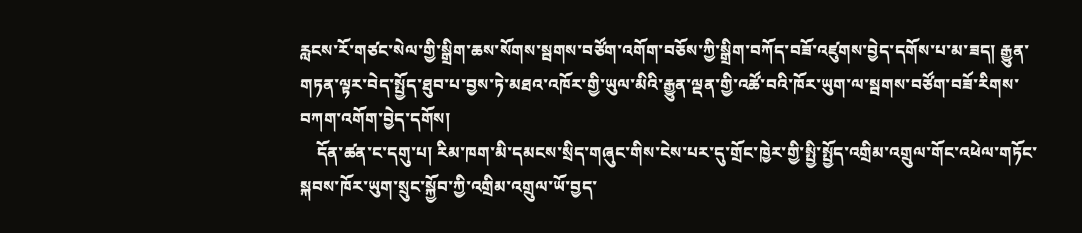རླངས་རོ་གཙང་སེལ་གྱི་སྒྲིག་ཆས་སོགས་སྦགས་བཙོག་འགོག་བཅོས་ཀྱི་སྒྲིག་བཀོད་བཟོ་འཛུགས་བྱེད་དགོས་པ་མ་ཟད། རྒྱུན་གཏན་ལྟར་བེད་སྤྱོད་ཐུབ་པ་བྱས་ཏེ་མཐའ་འཁོར་གྱི་ཡུལ་མིའི་རྒྱུན་ལྡན་གྱི་འཚོ་བའི་ཁོར་ཡུག་ལ་སྦགས་བཙོག་བཟོ་རིགས་བཀག་འགོག་བྱེད་དགོས།
    དོན་ཚན་ང་དགུ་པ། རིམ་ཁག་མི་དམངས་སྲིད་གཞུང་གིས་ངེས་པར་དུ་གྲོང་ཁྱེར་གྱི་སྤྱི་སྤྱོད་འགྲིམ་འགྲུལ་གོང་འཕེལ་གཏོང་སྐབས་ཁོར་ཡུག་སྲུང་སྐྱོབ་ཀྱི་འགྲིམ་འགྲུལ་ཡོ་བྱད་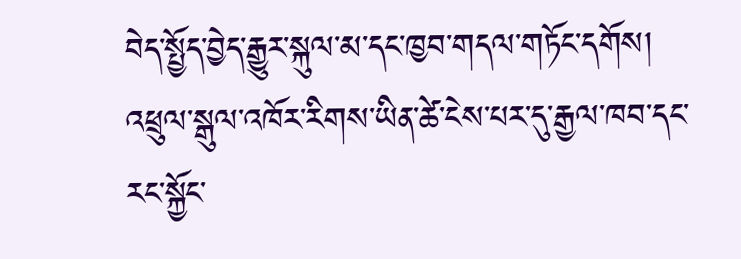བེད་སྤྱོད་བྱེད་རྒྱུར་སྐུལ་མ་དང་ཁྱབ་གདལ་གཏོང་དགོས། འཕྲུལ་སྒུལ་འཁོར་རིགས་ཡིན་ཚེ་ངེས་པར་དུ་རྒྱལ་ཁབ་དང་རང་སྐྱོང་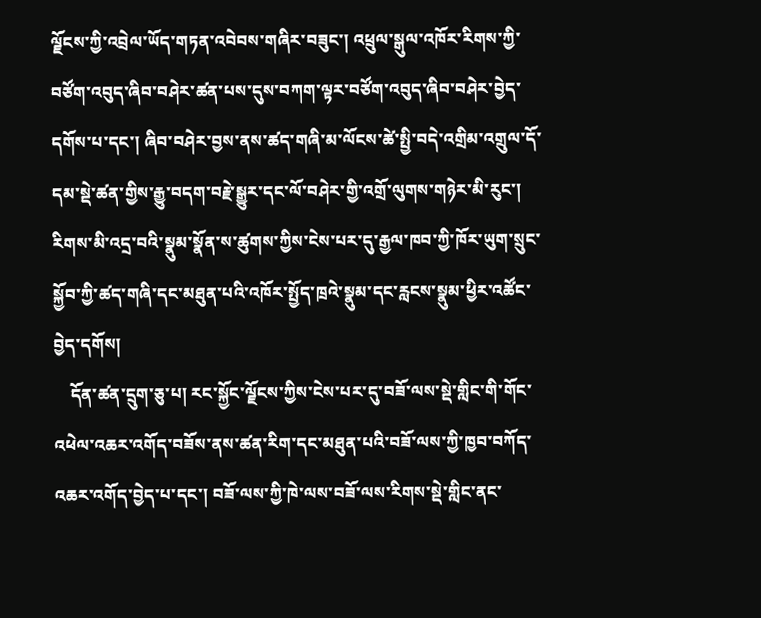ལྗོངས་ཀྱི་འབྲེལ་ཡོད་གཏན་འབེབས་གཞིར་བཟུང་། འཕྲུལ་སྒུལ་འཁོར་རིགས་ཀྱི་བཙོག་འབུད་ཞིབ་བཤེར་ཚན་པས་དུས་བཀག་ལྟར་བཙོག་འབུད་ཞིབ་བཤེར་བྱེད་དགོས་པ་དང་། ཞིབ་བཤེར་བྱས་ནས་ཚད་གཞི་མ་ལོངས་ཚེ་སྤྱི་བདེ་འགྲིམ་འགྲུལ་དོ་དམ་སྡེ་ཚན་གྱིས་རྒྱུ་བདག་བརྗེ་སྒྱུར་དང་ལོ་བཤེར་གྱི་འགྲོ་ལུགས་གཉེར་མི་རུང་། རིགས་མི་འདྲ་བའི་སྣུམ་སྣོན་ས་ཚུགས་ཀྱིས་ངེས་པར་དུ་རྒྱལ་ཁབ་ཀྱི་ཁོར་ཡུག་སྲུང་སྐྱོབ་ཀྱི་ཚད་གཞི་དང་མཐུན་པའི་འཁོར་སྤྱོད་ཁྲའེ་སྣུམ་དང་རླངས་སྣུམ་ཕྱིར་འཚོང་བྱེད་དགོས།
    དོན་ཚན་དྲུག་ཅུ་པ། རང་སྐྱོང་ལྗོངས་ཀྱིས་ངེས་པར་དུ་བཟོ་ལས་སྡེ་གླིང་གི་གོང་འཕེལ་འཆར་འགོད་བཟོས་ནས་ཚན་རིག་དང་མཐུན་པའི་བཟོ་ལས་ཀྱི་ཁྱབ་བཀོད་འཆར་འགོད་བྱེད་པ་དང་། བཟོ་ལས་ཀྱི་ཁེ་ལས་བཟོ་ལས་རིགས་སྡེ་གླིང་ནང་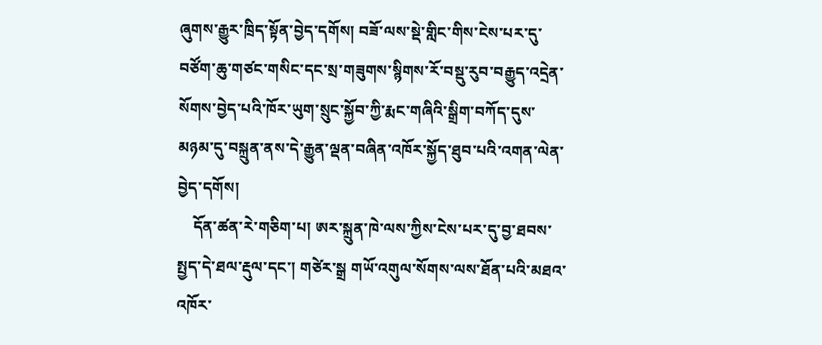ཞུགས་རྒྱུར་ཁྲིད་སྟོན་བྱེད་དགོས། བཟོ་ལས་སྡེ་གླིང་གིས་ངེས་པར་དུ་བཙོག་ཆུ་གཙང་གསིང་དང་སྲ་གཟུགས་སྙིགས་རོ་བསྡུ་རུབ་བརྒྱུད་འདྲེན་སོགས་བྱེད་པའི་ཁོར་ཡུག་སྲུང་སྐྱོབ་ཀྱི་རྨང་གཞིའི་སྒྲིག་བཀོད་དུས་མཉམ་དུ་བསྐྲུན་ནས་དེ་རྒྱུན་ལྡན་བཞིན་འཁོར་སྐྱོད་ཐུབ་པའི་འགན་ལེན་བྱེད་དགོས།
    དོན་ཚན་རེ་གཅིག་པ། ཨར་སྐྲུན་ཁེ་ལས་ཀྱིས་ངེས་པར་དུ་བྱ་ཐབས་སྤྱད་དེ་ཐལ་རྡུལ་དང་། གཙེར་སྒྲ གཡོ་འགུལ་སོགས་ལས་ཐོན་པའི་མཐའ་འཁོར་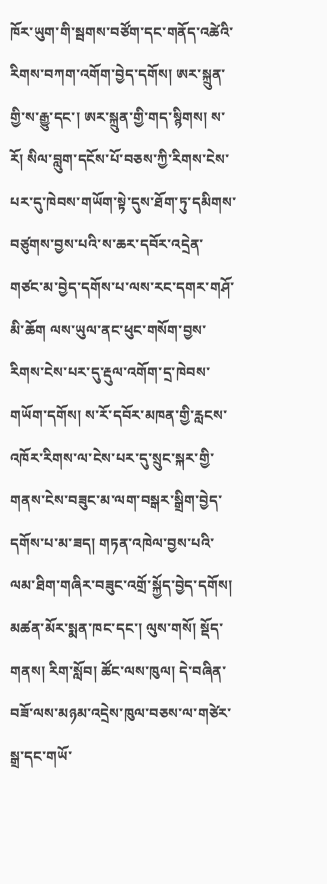ཁོར་ཡུག་གི་སྦགས་བཙོག་དང་གནོད་འཚེའི་རིགས་བཀག་འགོག་བྱེད་དགོས། ཨར་སྐྲུན་གྱི་ས་རྒྱུ་དང་། ཨར་སྐྲུན་གྱི་གད་སྙིགས། ས་རོ། སིལ་བླུག་དངོས་པོ་བཅས་ཀྱི་རིགས་ངེས་པར་དུ་ཁེབས་གཡོག་སྟེ་དུས་ཐོག་ཏུ་དམིགས་བཙུགས་བྱས་པའི་ས་ཆར་དབོར་འདྲེན་གཙང་མ་བྱེད་དགོས་པ་ལས་རང་དགར་གཤོ་མི་ཆོག ལས་ཡུལ་ནང་ཕུང་གསོག་བྱས་རིགས་ངེས་པར་དུ་རྡུལ་འགོག་དྲ་ཁེབས་གཡོག་དགོས། ས་རོ་དབོར་མཁན་གྱི་རླངས་འཁོར་རིགས་ལ་ངེས་པར་དུ་སྲུང་སྐར་གྱི་གནས་ངེས་བཟུང་མ་ལག་བསྒར་སྒྲིག་བྱེད་དགོས་པ་མ་ཟད། གཏན་འཁེལ་བྱས་པའི་ལམ་ཐིག་གཞིར་བཟུང་འགྲོ་སྐྱོད་བྱེད་དགོས། མཚན་མོར་སྨན་ཁང་དང་། ལུས་གསོ། སྡོད་གནས། རིག་སློབ། ཚོང་ལས་ཁུལ། དེ་བཞིན་བཟོ་ལས་མཉམ་འདྲེས་ཁུལ་བཅས་ལ་གཙེར་སྒྲ་དང་གཡོ་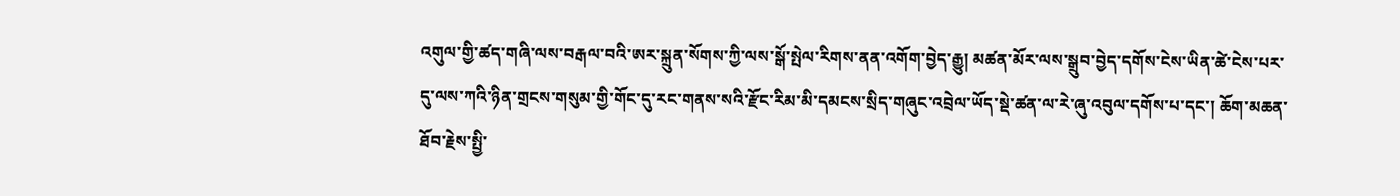འགུལ་གྱི་ཚད་གཞི་ལས་བརྒལ་བའི་ཨར་སྐྲུན་སོགས་ཀྱི་ལས་སྒོ་སྤེལ་རིགས་ནན་འགོག་བྱེད་རྒྱུ། མཚན་མོར་ལས་སྒྲུབ་བྱེད་དགོས་ངེས་ཡིན་ཚེ་ངེས་པར་དུ་ལས་ཀའི་ཉིན་གྲངས་གསུམ་གྱི་གོང་དུ་རང་གནས་སའི་རྫོང་རིམ་མི་དམངས་སྲིད་གཞུང་འབྲེལ་ཡོད་སྡེ་ཚན་ལ་རེ་ཞུ་འབུལ་དགོས་པ་དང་། ཆོག་མཆན་ཐོབ་རྗེས་སྤྱི་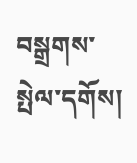བསྒྲགས་སྤེལ་དགོས།